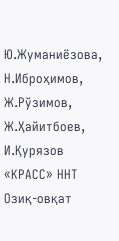Ю.Жуманиёзова, Н.Иброҳимов, Ж.Рўзимов, Ж.Ҳайитбоев, И.Қурязов
«КРАСС» ННТ
Озиқ-овқат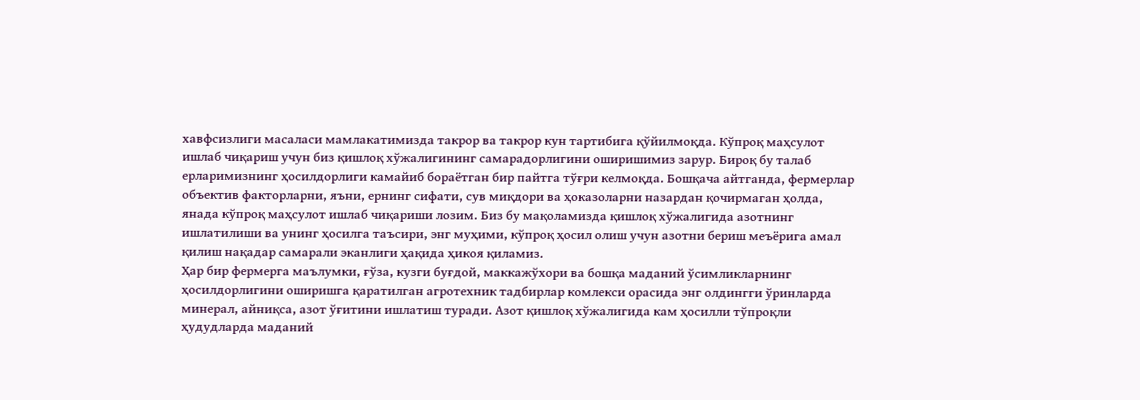хавфсизлиги масаласи мамлакатимизда такрор ва такрор кун тартибига қўйилмоқда. Кўпроқ маҳсулот ишлаб чиқариш учун биз қишлоқ хўжалигининг самарадорлигини оширишимиз зарур. Бироқ бу талаб ерларимизнинг ҳосилдорлиги камайиб бораётган бир пайтга тўғри келмоқда. Бошқача айтганда, фермерлар объектив факторларни, яъни, ернинг сифати, сув миқдори ва ҳоказоларни назардан қочирмаган ҳолда, янада кўпроқ маҳсулот ишлаб чиқариши лозим. Биз бу мақоламизда қишлоқ хўжалигида азотнинг ишлатилиши ва унинг ҳосилга таъсири, энг муҳими, кўпроқ ҳосил олиш учун азотни бериш меъёрига амал қилиш нақадар самарали эканлиги ҳақида ҳикоя қиламиз.
Ҳар бир фермерга маълумки, ғўза, кузги буғдой, маккажўхори ва бошқа маданий ўсимликларнинг ҳосилдорлигини оширишга қаратилган агротехник тадбирлар комлекси орасида энг олдингги ўринларда минерал, айниқса, азот ўғитини ишлатиш туради. Азот қишлоқ хўжалигида кам ҳосилли тўпроқли ҳудудларда маданий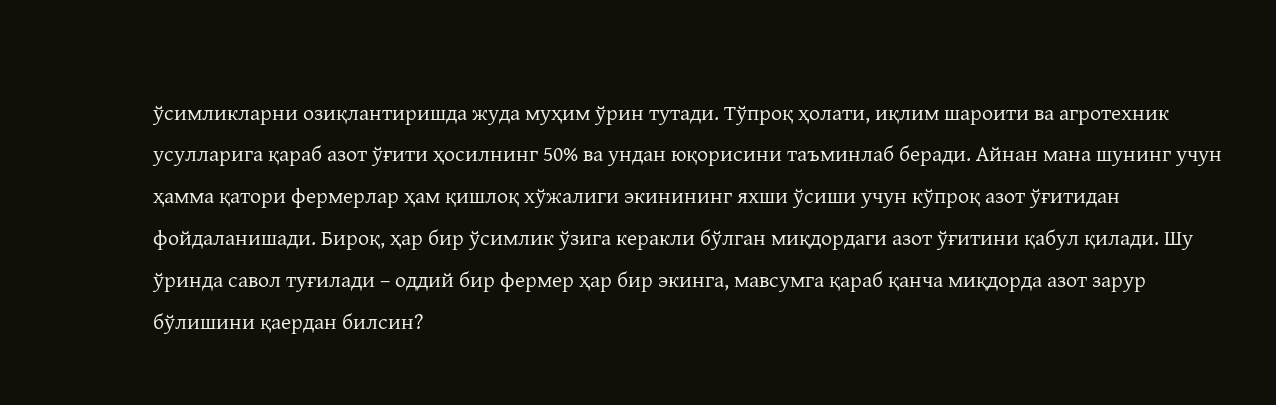ўсимликларни озиқлантиришда жуда муҳим ўрин тутади. Тўпроқ ҳолати, иқлим шароити ва агротехник усулларига қараб азот ўғити ҳосилнинг 50% ва ундан юқорисини таъминлаб беради. Айнан мана шунинг учун ҳамма қатори фермерлар ҳам қишлоқ хўжалиги экинининг яхши ўсиши учун кўпроқ азот ўғитидан фойдаланишади. Бироқ, ҳар бир ўсимлик ўзига керакли бўлган миқдордаги азот ўғитини қабул қилади. Шу ўринда савол туғилади – оддий бир фермер ҳар бир экинга, мавсумга қараб қанча миқдорда азот зарур бўлишини қаердан билсин?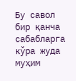Бу савол бир қанча сабабларга кўра жуда муҳим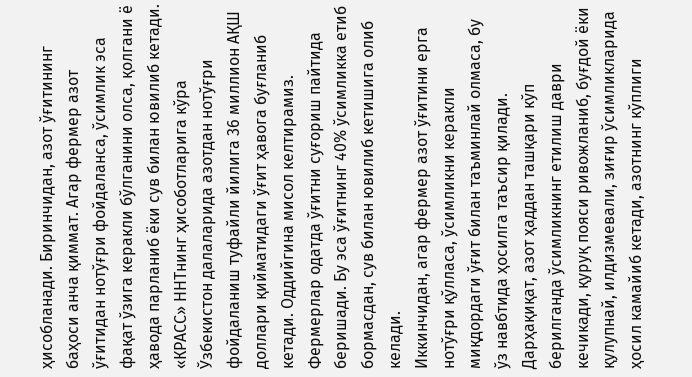ҳисобланади. Биринчидан, азот ўғитининг баҳоси анча қиммат. Агар фермер азот ўғитидан нотўғри фойдаланса, ўсимлик эса фақат ўзига керакли бўлганини олса, қолгани ё ҳавода парланиб ёки сув билан ювилиб кетади. «КРАСС» ННТнинг ҳисоботларига кўра Ўзбекистон далаларида азотдан нотўғри фойдаланиш туфайли йилига 36 миллион АҚШ доллари қийматидаги ўғит ҳавога буғланиб кетади. Оддийгина мисол келтирамиз. Фермерлар одатда ўғитни суғориш пайтида беришади. Бу эса ўғитнинг 40% ўсимликка етиб бормасдан, сув билан ювилиб кетишига олиб келади.
Иккинчидан, агар фермер азот ўғитини ерга нотўғри қўлласа, ўсимликни керакли миқдордаги ўғит билан таъминлай олмаса, бу ўз навбтида ҳосилга таъсир қилади. Дарҳақиқат, азот ҳаддан ташқари кўп берилганда ўсимликнинг етилиш даври кечикади, қуруқ пояси ривожланиб, буғдой ёки қулупнай, илдизмевали, зиғир ўсимликларида ҳосил камайиб кетади, азотнинг кўплиги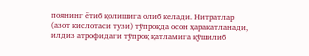поянинг ётиб қолишига олиб келади. Нитратлар (азот кислотаси тузи) тўпроқда осон ҳаракатланади, илдиз атрофидаги тўпроқ қатламига қўшилиб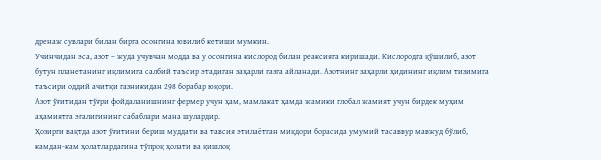дренаж сувлари билан бирга осонгина ювилиб кетиши мумкин.
Учинчидан эса, азот – жуда учувчан модда ва у осонгина кислород билан реаксияга киришади. Кислородга қўшилиб, азот бутун планетанинг иқлимига салбий таъсир этадиган заҳарли газга айланади. Азотнинг заҳарли ҳидининг иқлим тизимига таъсири оддий ачитқи газникидан 298 борабар юқори.
Азот ўғитидан тўғри фойдаланишнинг фермер учун ҳам, мамлакат ҳамда жамики глобал жамият учун бирдек муҳим аҳамиятга эгалигининг сабаблари мана шулардир.
Ҳозирги вақтда азот ўғитини бериш муддати ва тавсия этилаётган миқдори борасида умумий тасаввур мавжуд бўлиб, камдан-кам ҳолатлардагина тўпроқ ҳолати ва қишлоқ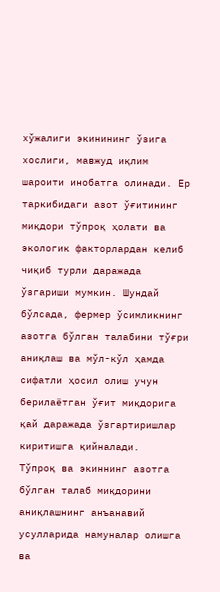хўжалиги экинининг ўзига хослиги, мавжуд иқлим шароити инобатга олинади. Ер таркибидаги азот ўғитининг миқдори тўпроқ ҳолати ва экологик факторлардан келиб чиқиб турли даражада ўзгариши мумкин. Шундай бўлсада, фермер ўсимликнинг азотга бўлган талабини тўғри аниқлаш ва мўл-кўл ҳамда сифатли ҳосил олиш учун берилаётган ўғит миқдорига қай даражада ўзгартиришлар киритишга қийналади.
Тўпроқ ва экиннинг азотга бўлган талаб миқдорини аниқлашнинг анъанавий усулларида намуналар олишга ва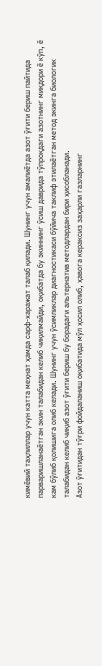кимёвий таҳлиллар учун катта меҳнат ҳамда сарф-харажат талаб қилади. Шунинг учун амалиётда азот ўғити бериш пайтида парваришланаётган экин талабидан келиб чиқилмайди, оқибатда бу экиннинг ўсиш даврида тўпроқдаги азотнинг миқдори ё кўп, ё кам бўлиб қолишига олиб келади. Шунинг учун ўсимликлар диагностикаси бўйича таклиф этилаётган метод экинга биологик талабидан келиб чиқиб азот ўғити бериш бу борадаги альтернатив методлардан бири ҳисобланади.
Азот ўғитидан тўғри фойдаланиш оқибатида мўл ҳосил олиб, ҳавога кераксиз заҳарли газларнинг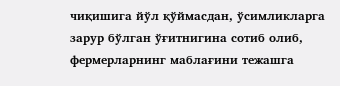чиқишига йўл қўймасдан, ўсимликларга зарур бўлган ўғитнигина сотиб олиб, фермерларнинг маблағини тежашга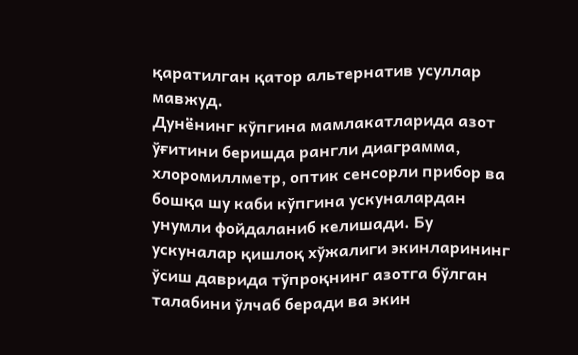қаратилган қатор альтернатив усуллар мавжуд.
Дунёнинг кўпгина мамлакатларида азот ўғитини беришда рангли диаграмма, хлоромиллметр, оптик сенсорли прибор ва бошқа шу каби кўпгина ускуналардан унумли фойдаланиб келишади. Бу ускуналар қишлоқ хўжалиги экинларининг ўсиш даврида тўпроқнинг азотга бўлган талабини ўлчаб беради ва экин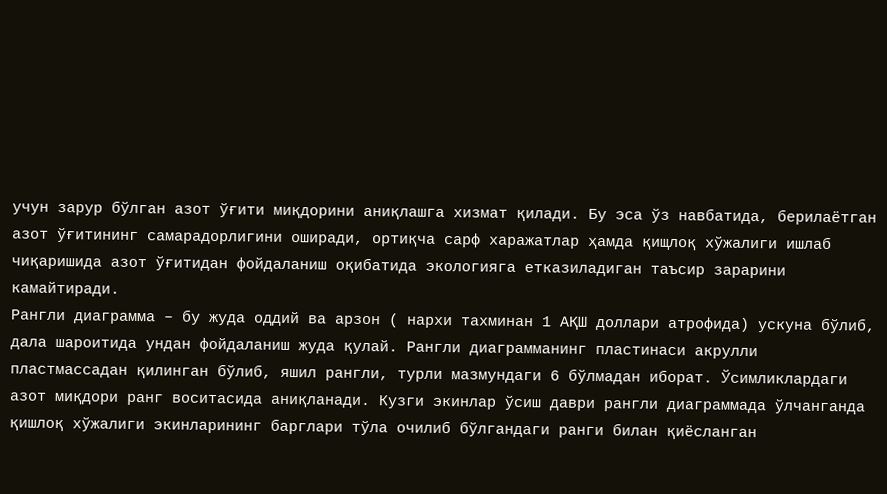учун зарур бўлган азот ўғити миқдорини аниқлашга хизмат қилади. Бу эса ўз навбатида, берилаётган азот ўғитининг самарадорлигини оширади, ортиқча сарф харажатлар ҳамда қищлоқ хўжалиги ишлаб чиқаришида азот ўғитидан фойдаланиш оқибатида экологияга етказиладиган таъсир зарарини камайтиради.
Рангли диаграмма – бу жуда оддий ва арзон ( нархи тахминан 1 АҚШ доллари атрофида) ускуна бўлиб, дала шароитида ундан фойдаланиш жуда қулай. Рангли диаграмманинг пластинаси акрулли пластмассадан қилинган бўлиб, яшил рангли, турли мазмундаги 6 бўлмадан иборат. Ўсимликлардаги азот миқдори ранг воситасида аниқланади. Кузги экинлар ўсиш даври рангли диаграммада ўлчанганда қишлоқ хўжалиги экинларининг барглари тўла очилиб бўлгандаги ранги билан қиёсланган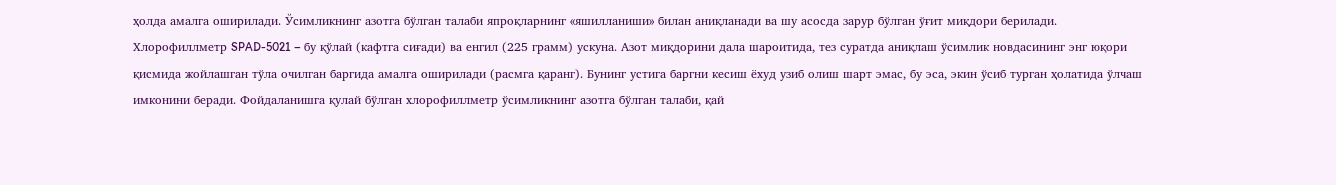ҳолда амалга оширилади. Ўсимликнинг азотга бўлган талаби япроқларнинг «яшилланиши» билан аниқланади ва шу асосда зарур бўлган ўғит миқдори берилади.
Хлорофиллметр SPAD-5021 – бу қўлай (кафтга сиғади) ва енгил (225 грамм) ускуна. Азот миқдорини дала шароитида, тез суратда аниқлаш ўсимлик новдасининг энг юқори қисмида жойлашган тўла очилган баргида амалга оширилади (расмга қаранг). Бунинг устига баргни кесиш ёхуд узиб олиш шарт эмас, бу эса, экин ўсиб турган ҳолатида ўлчаш имконини беради. Фойдаланишга қулай бўлган хлорофиллметр ўсимликнинг азотга бўлган талаби, қай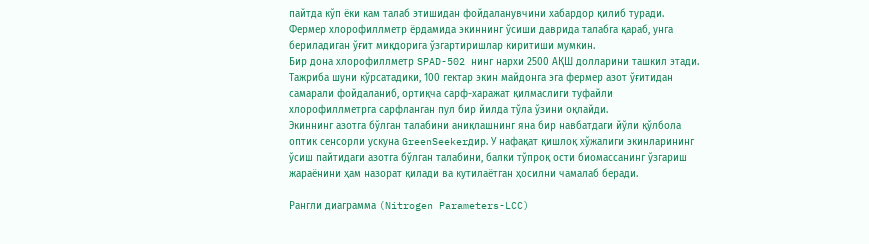пайтда кўп ёки кам талаб этишидан фойдаланувчини хабардор қилиб туради. Фермер хлорофиллметр ёрдамида экиннинг ўсиши даврида талабга қараб, унга бериладиган ўғит миқдорига ўзгартиришлар киритиши мумкин.
Бир дона хлорофиллметр SPAD-502 нинг нархи 2500 АҚШ долларини ташкил этади. Тажриба шуни кўрсатадики, 100 гектар экин майдонга эга фермер азот ўғитидан самарали фойдаланиб, ортиқча сарф-харажат қилмаслиги туфайли хлорофиллметрга сарфланган пул бир йилда тўла ўзини оқлайди.
Экиннинг азотга бўлган талабини аниқлашнинг яна бир навбатдаги йўли қўлбола оптик сенсорли ускуна GreenSeekerдир. У нафақат қишлоқ хўжалиги экинларининг ўсиш пайтидаги азотга бўлган талабини, балки тўпроқ ости биомассанинг ўзгариш жараёнини ҳам назорат қилади ва кутилаётган ҳосилни чамалаб беради.

Рангли диаграмма (Nitrogen Parameters-LCC)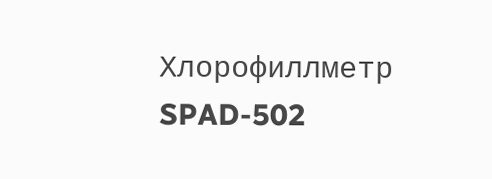Хлорофиллметр SPAD-502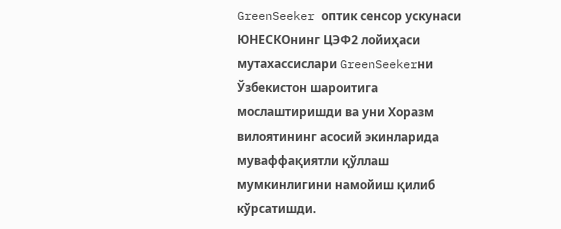GreenSeeker оптик сенсор ускунаси
ЮНЕСКОнинг ЦЭФ2 лойиҳаси мутахассислари GreenSeekerни Ўзбекистон шароитига мослаштиришди ва уни Хоразм вилоятининг асосий экинларида муваффақиятли қўллаш мумкинлигини намойиш қилиб кўрсатишди.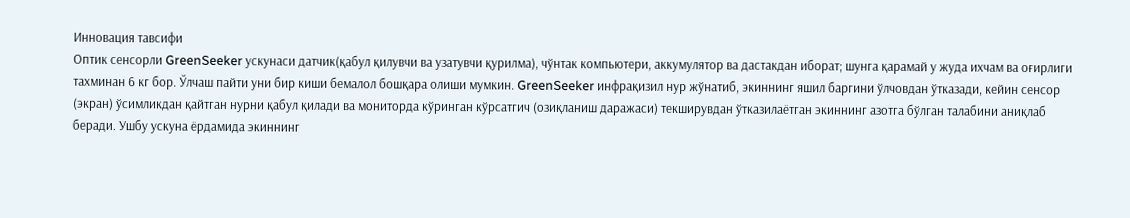Инновация тавсифи
Оптик сенсорли GreenSeeker ускунаси датчик(қабул қилувчи ва узатувчи қурилма), чўнтак компьютери, аккумулятор ва дастакдан иборат; шунга қарамай у жуда ихчам ва оғирлиги тахминан 6 кг бор. Ўлчаш пайти уни бир киши бемалол бошқара олиши мумкин. GreenSeeker инфрақизил нур жўнатиб, экиннинг яшил баргини ўлчовдан ўтказади, кейин сенсор (экран) ўсимликдан қайтган нурни қабул қилади ва мониторда кўринган кўрсатгич (озиқланиш даражаси) текширувдан ўтказилаётган экиннинг азотга бўлган талабини аниқлаб беради. Ушбу ускуна ёрдамида экиннинг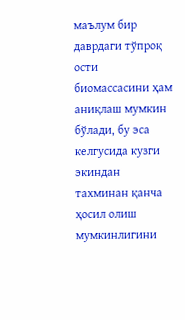маълум бир даврдаги тўпроқ ости биомассасини ҳам аниқлаш мумкин бўлади, бу эса келгусида кузги экиндан тахминан қанча ҳосил олиш мумкинлигини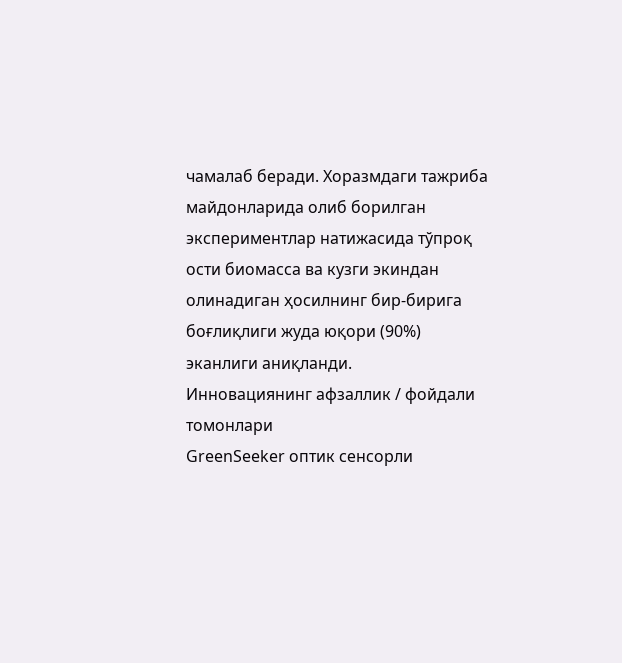чамалаб беради. Хоразмдаги тажриба майдонларида олиб борилган экспериментлар натижасида тўпроқ ости биомасса ва кузги экиндан олинадиган ҳосилнинг бир-бирига боғлиқлиги жуда юқори (90%) эканлиги аниқланди.
Инновациянинг афзаллик / фойдали томонлари
GreenSeeker оптик сенсорли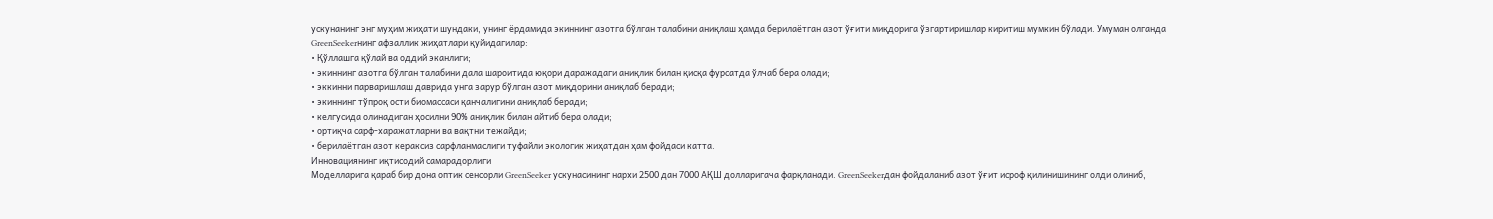ускунанинг энг муҳим жиҳати шундаки, унинг ёрдамида экиннинг азотга бўлган талабини аниқлаш ҳамда берилаётган азот ўғити миқдорига ўзгартиришлар киритиш мумкин бўлади. Умуман олганда GreenSeekerнинг афзаллик жиҳатлари қуйидагилар:
• Қўллашга қўлай ва оддий эканлиги;
• экиннинг азотга бўлган талабини дала шароитида юқори даражадаги аниқлик билан қисқа фурсатда ўлчаб бера олади;
• эккинни парваришлаш даврида унга зарур бўлган азот миқдорини аниқлаб беради;
• экиннинг тўпроқ ости биомассаси қанчалигини аниқлаб беради;
• келгусида олинадиган ҳосилни 90% аниқлик билан айтиб бера олади;
• ортиқча сарф-харажатларни ва вақтни тежайди;
• берилаётган азот кераксиз сарфланмаслиги туфайли экологик жиҳатдан ҳам фойдаси катта.
Инновациянинг иқтисодий самарадорлиги
Моделларига қараб бир дона оптик сенсорли GreenSeeker ускунасининг нархи 2500 дан 7000 АҚШ долларигача фарқланади. GreenSeekerдан фойдаланиб азот ўғит исроф қилинишининг олди олиниб,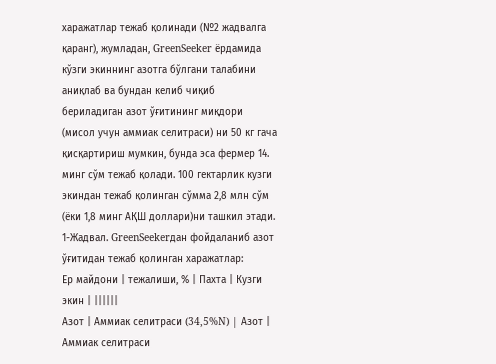харажатлар тежаб қолинади (№2 жадвалга қаранг), жумладан, GreenSeeker ёрдамида кўзги экиннинг азотга бўлгани талабини аниқлаб ва бундан келиб чиқиб бериладиган азот ўғитининг миқдори (мисол учун аммиак селитраси) ни 50 кг гача қисқартириш мумкин, бунда эса фермер 14. минг сўм тежаб қолади. 100 гектарлик кузги экиндан тежаб қолинган сўмма 2,8 млн сўм (ёки 1,8 минг АҚШ доллари)ни ташкил этади.
1-Жадвал. GreenSeekerдан фойдаланиб азот ўғитидан тежаб қолинган харажатлар:
Ер майдони | тежалиши, % | Пахта | Кузги экин | ||||||
Азот | Аммиак селитраси (34,5%N) | Азот | Аммиак селитраси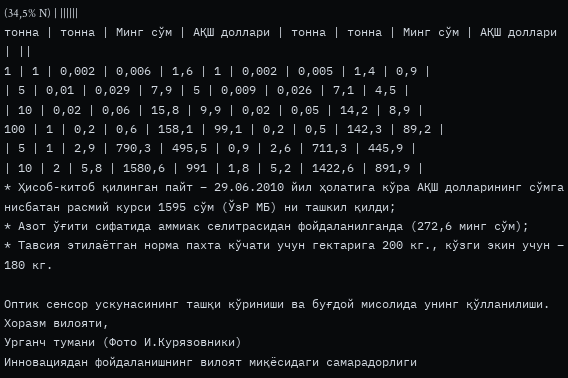(34,5% N) | ||||||
тонна | тонна | Минг сўм | АҚШ доллари | тонна | тонна | Минг сўм | АҚШ доллари | ||
1 | 1 | 0,002 | 0,006 | 1,6 | 1 | 0,002 | 0,005 | 1,4 | 0,9 |
| 5 | 0,01 | 0,029 | 7,9 | 5 | 0,009 | 0,026 | 7,1 | 4,5 |
| 10 | 0,02 | 0,06 | 15,8 | 9,9 | 0,02 | 0,05 | 14,2 | 8,9 |
100 | 1 | 0,2 | 0,6 | 158,1 | 99,1 | 0,2 | 0,5 | 142,3 | 89,2 |
| 5 | 1 | 2,9 | 790,3 | 495,5 | 0,9 | 2,6 | 711,3 | 445,9 |
| 10 | 2 | 5,8 | 1580,6 | 991 | 1,8 | 5,2 | 1422,6 | 891,9 |
* Ҳисоб-китоб қилинган пайт – 29.06.2010 йил ҳолатига кўра АҚШ долларининг сўмга нисбатан расмий курси 1595 сўм (ЎзР МБ) ни ташкил қилди;
* Азот ўғити сифатида аммиак селитрасидан фойдаланилганда (272,6 минг сўм);
* Тавсия этилаётган норма пахта кўчати учун гектарига 200 кг., кўзги экин учун – 180 кг.

Оптик сенсор ускунасининг ташқи кўриниши ва буғдой мисолида унинг қўлланилиши. Хоразм вилояти,
Урганч тумани (Фото И.Курязовники)
Инновациядан фойдаланишнинг вилоят миқёсидаги самарадорлиги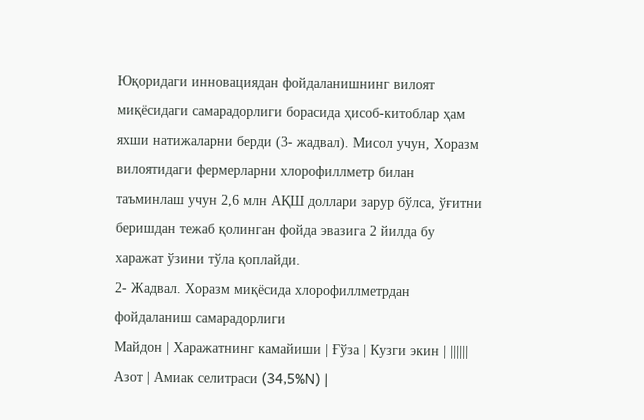Юқоридаги инновациядан фойдаланишнинг вилоят миқёсидаги самарадорлиги борасида ҳисоб-китоблар ҳам яхши натижаларни берди (3- жадвал). Мисол учун, Хоразм вилоятидаги фермерларни хлорофиллметр билан таъминлаш учун 2,6 млн АҚШ доллари зарур бўлса, ўғитни беришдан тежаб қолинган фойда эвазига 2 йилда бу харажат ўзини тўла қоплайди.
2- Жадвал. Хоразм миқёсида хлорофиллметрдан фойдаланиш самарадорлиги
Майдон | Харажатнинг камайиши | Ғўза | Кузги экин | ||||||
Азот | Амиак селитраси (34,5%N) |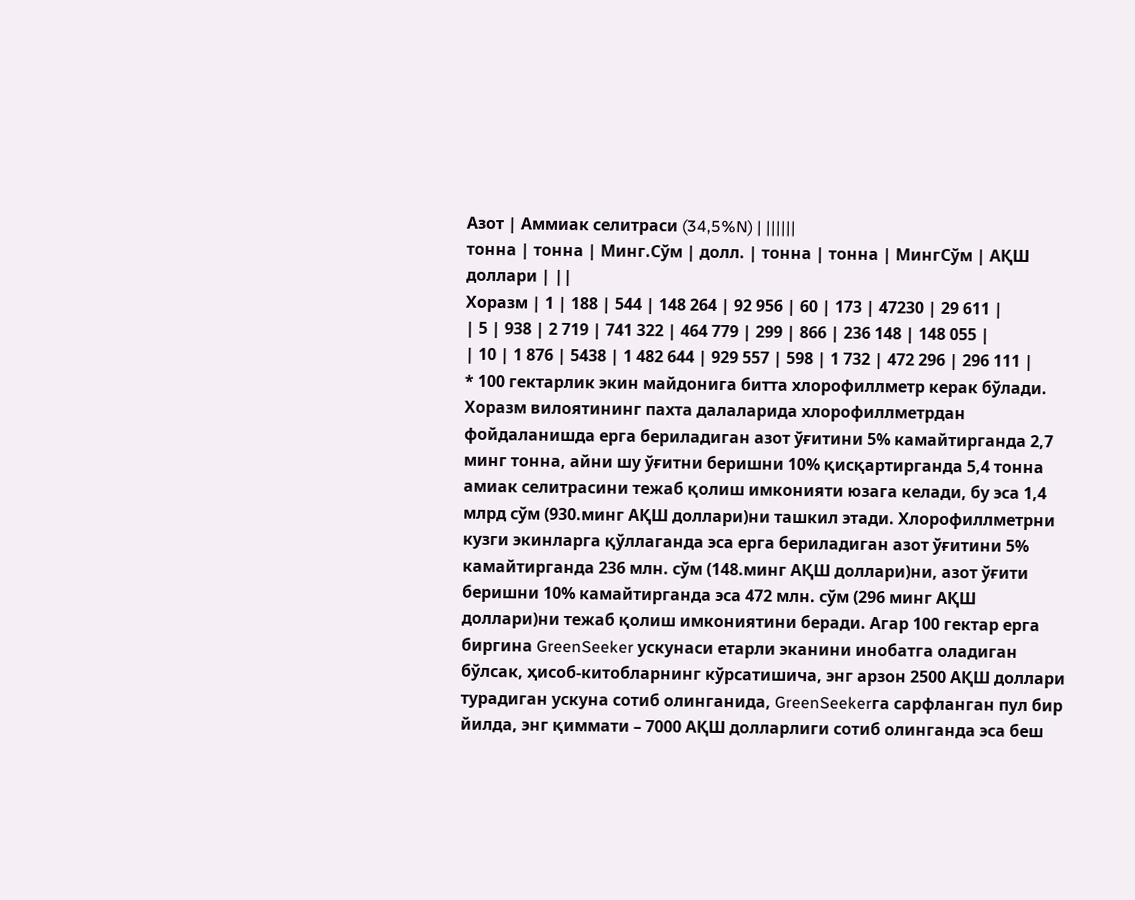Азот | Аммиак селитраси (34,5%N) | ||||||
тонна | тонна | Минг.Сўм | долл. | тонна | тонна | МингСўм | АҚШ доллари | ||
Хоразм | 1 | 188 | 544 | 148 264 | 92 956 | 60 | 173 | 47230 | 29 611 |
| 5 | 938 | 2 719 | 741 322 | 464 779 | 299 | 866 | 236 148 | 148 055 |
| 10 | 1 876 | 5438 | 1 482 644 | 929 557 | 598 | 1 732 | 472 296 | 296 111 |
* 100 гектарлик экин майдонига битта хлорофиллметр керак бўлади.
Хоразм вилоятининг пахта далаларида хлорофиллметрдан фойдаланишда ерга бериладиган азот ўғитини 5% камайтирганда 2,7 минг тонна, айни шу ўғитни беришни 10% қисқартирганда 5,4 тонна амиак селитрасини тежаб қолиш имконияти юзага келади, бу эса 1,4 млрд сўм (930.минг АҚШ доллари)ни ташкил этади. Хлорофиллметрни кузги экинларга қўллаганда эса ерга бериладиган азот ўғитини 5% камайтирганда 236 млн. сўм (148.минг АҚШ доллари)ни, азот ўғити беришни 10% камайтирганда эса 472 млн. сўм (296 минг АҚШ доллари)ни тежаб қолиш имкониятини беради. Агар 100 гектар ерга биргина GreenSeeker ускунаси етарли эканини инобатга оладиган бўлсак, ҳисоб-китобларнинг кўрсатишича, энг арзон 2500 АҚШ доллари турадиган ускуна сотиб олинганида, GreenSeekerга сарфланган пул бир йилда, энг қиммати – 7000 АҚШ долларлиги сотиб олинганда эса беш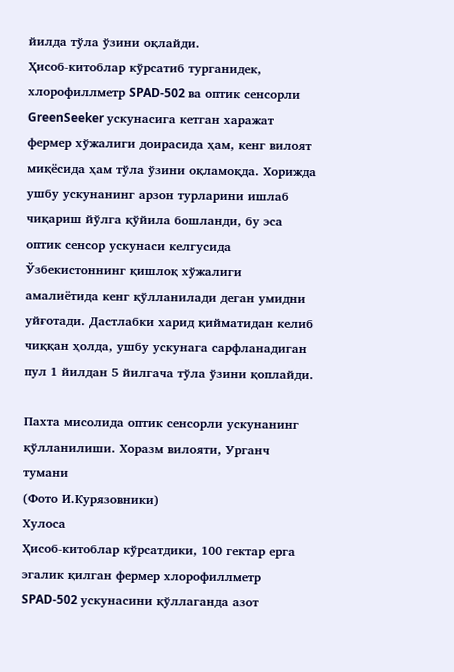йилда тўла ўзини оқлайди.
Ҳисоб-китоблар кўрсатиб турганидек, хлорофиллметр SPAD-502 ва оптик сенсорли GreenSeeker ускунасига кетган харажат фермер хўжалиги доирасида ҳам, кенг вилоят миқёсида ҳам тўла ўзини оқламоқда. Хорижда ушбу ускунанинг арзон турларини ишлаб чиқариш йўлга қўйила бошланди, бу эса оптик сенсор ускунаси келгусида Ўзбекистоннинг қишлоқ хўжалиги амалиётида кенг қўлланилади деган умидни уйғотади. Дастлабки харид қийматидан келиб чиққан ҳолда, ушбу ускунага сарфланадиган пул 1 йилдан 5 йилгача тўла ўзини қоплайди.

Пахта мисолида оптик сенсорли ускунанинг қўлланилиши. Хоразм вилояти, Урганч тумани
(Фото И.Курязовники)
Хулоса
Ҳисоб-китоблар кўрсатдики, 100 гектар ерга эгалик қилган фермер хлорофиллметр SPAD-502 ускунасини қўллаганда азот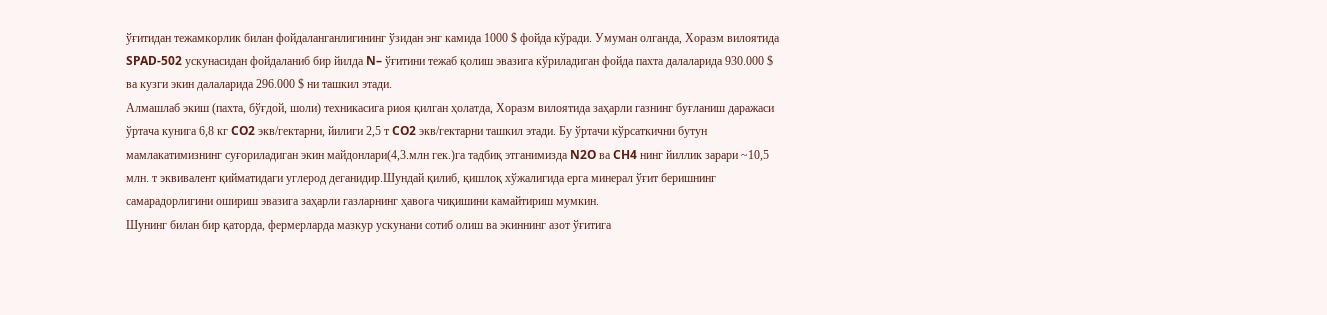ўғитидан тежамкорлик билан фойдаланганлигининг ўзидан энг камида 1000 $ фойда кўради. Умуман олганда, Хоразм вилоятида SPAD-502 ускунасидан фойдаланиб бир йилда N– ўғитини тежаб қолиш эвазига кўриладиган фойда пахта далаларида 930.000 $ ва кузги экин далаларида 296.000 $ ни ташкил этади.
Алмашлаб экиш (пахта, бўғдой, шоли) техникасига риоя қилган ҳолатда, Хоразм вилоятида заҳарли газнинг буғланиш даражаси ўртача кунига 6,8 кг CO2 экв/гектарни, йилиги 2,5 т CO2 экв/гектарни ташкил этади. Бу ўртачи кўрсаткични бутун мамлакатимизнинг суғориладиган экин майдонлари(4,3.млн гек.)га тадбиқ этганимизда N2O ва CH4 нинг йиллик зарари ~10,5 млн. т эквивалент қийматидаги углерод деганидир.Шундай қилиб, қишлоқ хўжалигида ерга минерал ўғит беришнинг самарадорлигини ошириш эвазига заҳарли газларнинг ҳавога чиқишини камайтириш мумкин.
Шунинг билан бир қаторда, фермерларда мазкур ускунани сотиб олиш ва экиннинг азот ўғитига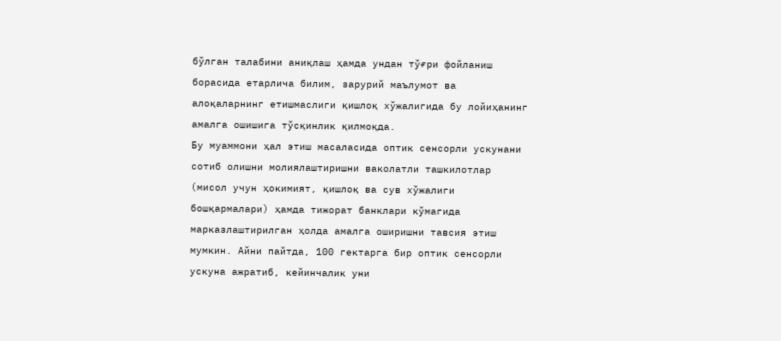бўлган талабини аниқлаш ҳамда ундан тўғри фойланиш борасида етарлича билим, зарурий маълумот ва алоқаларнинг етишмаслиги қишлоқ хўжалигида бу лойиҳанинг амалга ошишига тўсқинлик қилмоқда.
Бу муаммони ҳал этиш масаласида оптик сенсорли ускунани сотиб олишни молиялаштиришни ваколатли ташкилотлар (мисол учун ҳокимият, қишлоқ ва сув хўжалиги бошқармалари) ҳамда тижорат банклари кўмагида марказлаштирилган ҳолда амалга оширишни тавсия этиш мумкин. Айни пайтда, 100 гектарга бир оптик сенсорли ускуна ажратиб, кейинчалик уни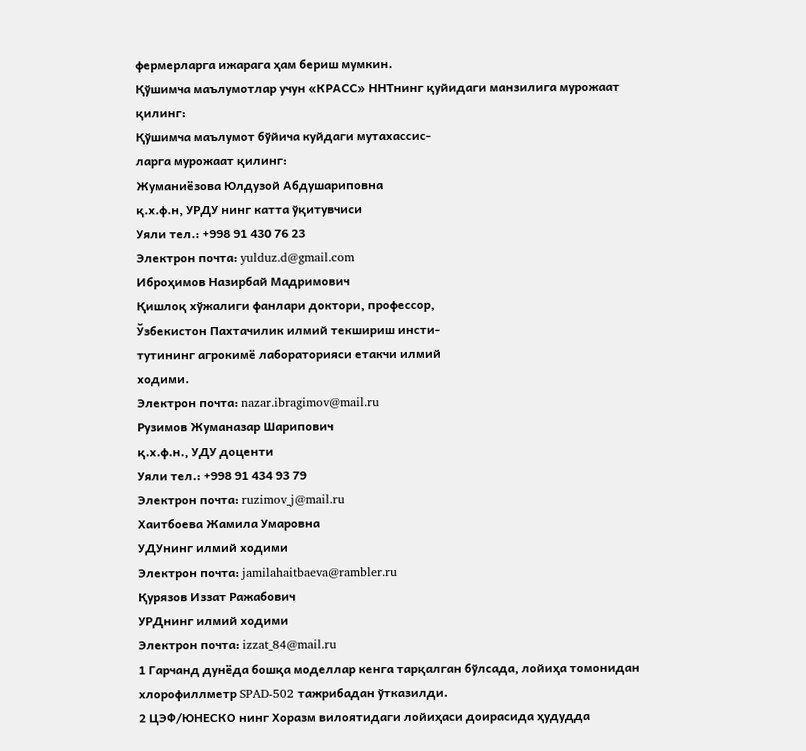фермерларга ижарага ҳам бериш мумкин.
Қўшимча маълумотлар учун «КРАСС» ННТнинг қуйидаги манзилига мурожаат қилинг:
Қўшимча маълумот бўйича куйдаги мутахассис-
ларга мурожаат қилинг:
Жуманиёзова Юлдузой Абдушариповна
қ.х.ф.н, УРДУ нинг катта ўқитувчиси
Уяли тел.: +998 91 430 76 23
Электрон почта: yulduz.d@gmail.com
Иброҳимов Назирбай Мадримович
Қишлоқ хўжалиги фанлари доктори, профессор,
Ўзбекистон Пахтачилик илмий текшириш инсти-
тутининг агрокимё лабораторияси етакчи илмий
ходими.
Электрон почта: nazar.ibragimov@mail.ru
Рузимов Жуманазар Шарипович
қ.х.ф.н., УДУ доценти
Уяли тел.: +998 91 434 93 79
Электрон почта: ruzimov_j@mail.ru
Хаитбоева Жамила Умаровна
УДУнинг илмий ходими
Электрон почта: jamilahaitbaeva@rambler.ru
Қурязов Иззат Ражабович
УРДнинг илмий ходими
Электрон почта: izzat_84@mail.ru
1 Гарчанд дунёда бошқа моделлар кенга тарқалган бўлсада, лойиҳа томонидан хлорофиллметр SPAD-502 тажрибадан ўтказилди.
2 ЦЭФ/ЮНЕСКО нинг Хоразм вилоятидаги лойиҳаси доирасида ҳудудда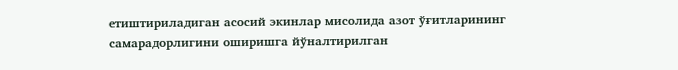етиштириладиган асосий экинлар мисолида азот ўғитларининг самарадорлигини оширишга йўналтирилган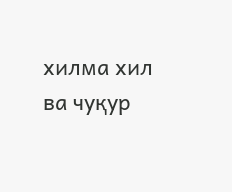хилма хил ва чуқур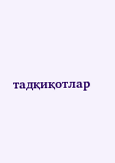тадқиқотлар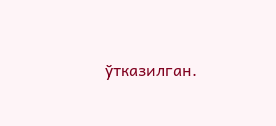ўтказилган.